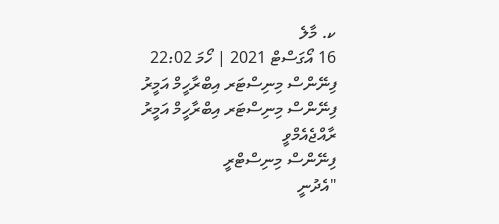ކ. މާލެ
16 އޯގަސްޓް 2021 | ހޯމަ 22:02
ފިނޭންސް މިނިސްޓަރ އިބްރާހީމް އަމީރު
ފިނޭންސް މިނިސްޓަރ އިބްރާހީމް އަމީރު
ރާއްޖެއެމްވީ
ފިނޭންސް މިނިސްޓްރީ
"އެދުނީ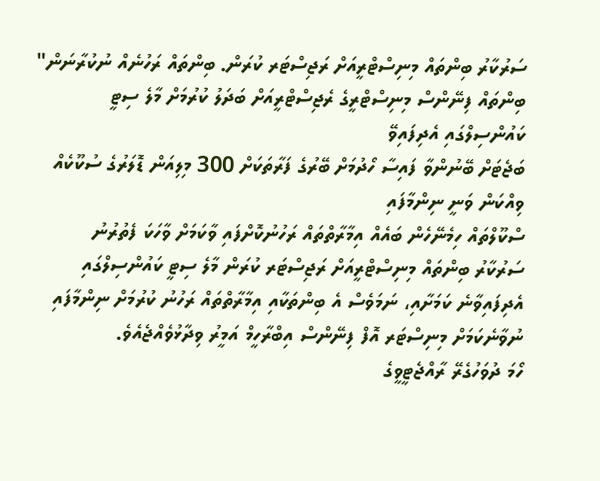ސަރުކާރު ބިންތައް މިނިސްޓްރީއަށް ރަޖިސްޓަރ ކުރަން. ބިންތައް ރަހުނެއް ނުކުރާނަން"
ބިންތައް ފިނޭންސް މިނިސްޓްރީގެ ރެޖިސްޓްރީއަށް ބަދަލު ކުރުމަށް މާލެ ސިޓީ ކައުންސިލްގައި އެދިފައިވޭ
ބަޖެޓަށް ބޭނުންވާ ފައިސާ ހޯދުމަށް ބޭރުގެ ފަރާތަކަށް 300 މިލިއަން ޑޮލަރުގެ ސުކޫކެއް ވިއްކަން ވަނީ ނިންމާފައި
ސްކޫލްތައް ހިމެނޭހެން ބައެއް އިމާރާތްތައް ރަހުނުކޮށްފައި ވާކަމަށް ވާހަކަ ފެތުރުނު
ސަރުކާރު ބިންތައް މިނިސްޓްރީއަށް ރަޖިސްޓަރ ކުރަން މާލެ ސިޓީ ކައުންސިލްގައި އެދިފައިވާނެ ކަމަށާއި، ނަމަވެސް އެ ބިންތަކާއި އިމާރާތްތައް ރަހުނު ކުރުމަށް ނިންމާފައި ނުވާނެކަމަށް މިނިސްޓަރ އޮފް ފިނޭންސް އިބްރާހީމް އަމީރު ވިދާޅުވެއްޖެއެވެ.
ހޯމަ ދުވަހުގެރޭ ރާއްޖެޓީވީގެ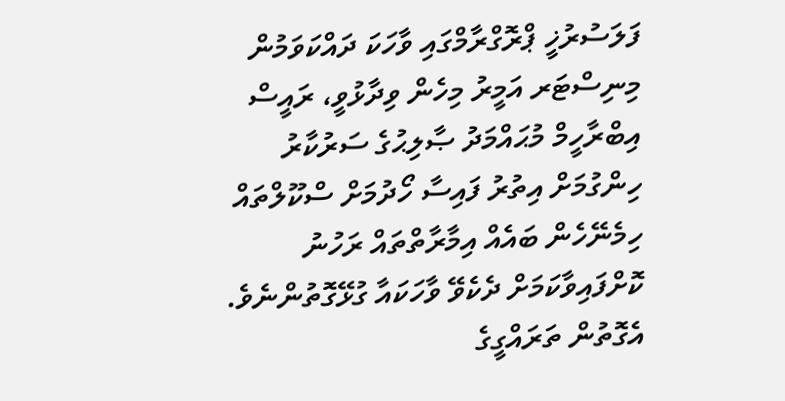ފަލަސުރުޚީ ޕްރޮގްރާމްގައި ވާހަކަ ދައްކަވަމުން މިނިސްޓަރ އަމީރު މިހެން ވިދާޅުވީ، ރައީސް އިބްރާހީމް މުޙައްމަދު ޞާލިޙުގެ ސަރުކާރު ހިންގުމަށް އިތުރު ފައިސާ ހޯދުމަށް ސްކޫލްތައް ހިމެނޭހެން ބައެއް އިމާރާތްތައް ރަހުނު ކޮށްފައިވާކަމަށް ދެކެވޭ ވާހަކައާ ގުޅޭގޮތުންނެވެ. އެގޮތުން ތަރައްގީގެ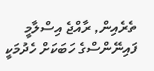ތެރެއިން, ރާއްޖެ އިސްލާމީ ފައިނޭންސްގެ ހަބަކަށް ހެދުމަކީ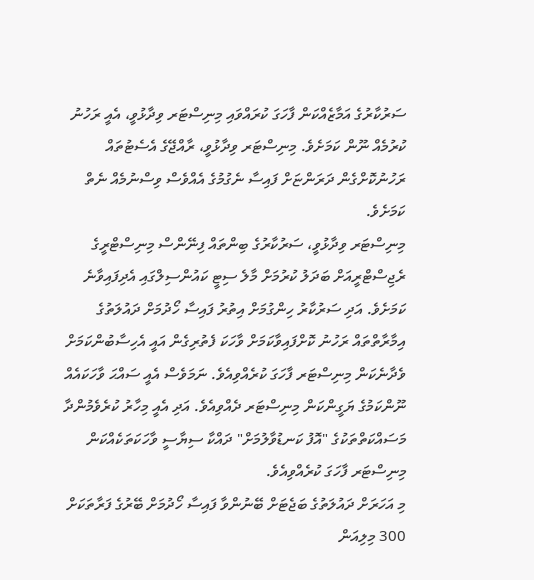ސަރުކާރުގެ އަމާޒެއްކަން ފާހަގަ ކުރައްވައި މިނިސްޓަރ ވިދާޅުވީ، އެއީ ރަހުނު ކުރުމެއް ނޫން ކަމަށެވެ. މިނިސްޓަރ ވިދާޅުވީ، ރާއްޖޭގެ އެސެޓުތައް ރަހުނުކޮށްގެން ދަރަންޏަށް ފައިސާ ނެގުމުގެ އެއްވެސް ވިސްނުމެއް ނެތް ކަމަށެވެ.
މިނިސްޓަރ ވިދާޅުވީ، ސަރުކާރުގެ ބިންތައް ފިނޭންސް މިނިސްޓްރީގެ ރެޖިސްޓްރީއަށް ބަދަލު ކުރުމަށް މާލެ ސިޓީ ކައުންސިލްގައި އެދިފައިވާނެ ކަމަށެވެ. އަދި ސަރުކާރު ހިންގުމަށް އިތުރު ފައިސާ ހޯދުމަށް ދައުލަތުގެ އިމާރާތްތައް ރަހުނު ކޮށްފައިވާކަމަށް ވާހަކަ ފެތުރިގެން އައީ އެހިސާބުންކަމަށް ވެދާނެކަން މިނިސްޓަރ ފާހަގަ ކުރެއްވިއެވެ. ނަމަވެސް އެއީ ސައްޙަ ވާހަކައެއް ނޫންކަމުގެ ޔަގީންކަން މިނިސްޓަރ ދެއްވިއެވެ. އަދި އެއީ މިހާރު ކުރެވެމުންދާ މަސައްކަތްތަކުގެ "އޮފު ކަނޑުވާލުމަށް" ދައްކާ ސިޔާސީ ވާހަކަތަކެއްކަން މިނިސްޓަރ ފާހަގަ ކުރެއްވިއެވެ.
މި އަހަރަށް ދައުލަތުގެ ބަޖެޓަށް ބޭނުންވާ ފައިސާ ހޯދުމަށް ބޭރުގެ ފަރާތަކަށް 300 މިލިއަން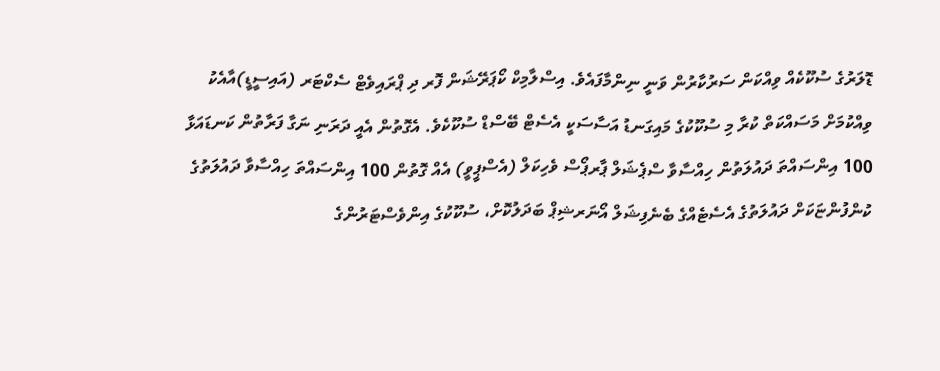ޑޮލަރުގެ ސުކޫކެއް ވިއްކަން ސަރުކާރުން ވަނީ ނިންމާފައެވެ. އިސްލާމިކް ކޯޕަރޭޝަން ފޮރ ދި ޕްރައިވެޓް ސެކްޓަރ (އައިސީޑީ)އާއެކު ވިއްކުމަށް މަސައްކަތް ކުރާ މި ސުކޫކުގެ މައިގަނޑު އަސާސަކީ އެސެޓް ބޭސްޑް ސުކޫކެވެ. އެގޮތުން އެއީ ދަރަނި ނަގާ ފަރާތުން ކަނޑައަޅާ 100 އިންސައްތަ ދައުލަތުން ހިއްސާވާ ސްޕެޝަލް ޕާރޕޯސް ވެހިކަލް (އެސްޕީވީ) އެއް ގޮތުން 100 އިންސައްތަ ހިއްސާވާ ދައުލަތުގެ ކުންފުންޏަކަށް ދައުލަތުގެ އެސެޓެއްގެ ބެނެފިޝަލް އޯނަރޝިޕް ބަދަލުކޮށް، ސުކޫކުގެ އިންވެސްޓަރުންގެ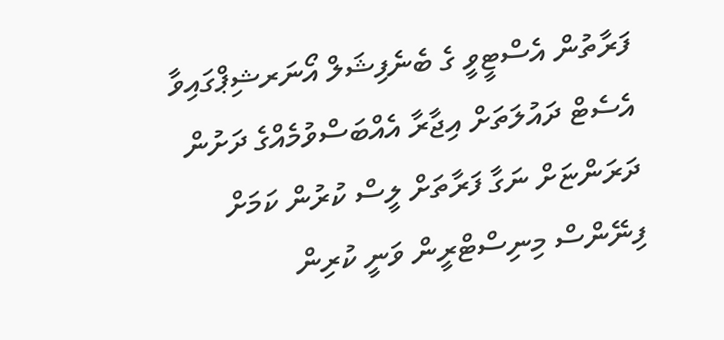ފަރާތުން އެސްޓީވީ ގެ ބެނެފިޝަލް އޯނަރޝިޕްގައިވާ އެސެޓް ދައުލަތަށް އިޖާރާ އެއްބަސްވުމެއްގެ ދަށުން ދަރަންޏަށް ނަގާ ފަރާތަށް ލީސް ކުރުން ކަމަށް ފިނޭންސް މިނިސްޓްރީން ވަނީ ކުރިން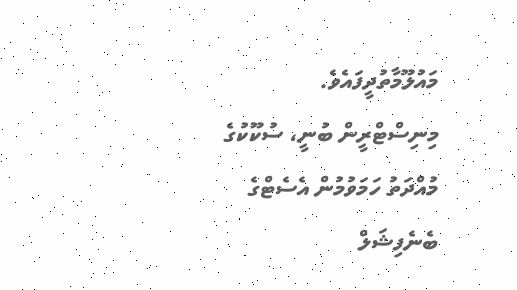މައުލޫމާތުދީފައެވެ.
މިނިސްޓްރީން ބުނީ، ސުކޫކުގެ މުއްދަތު ހަމަވުމުން އެސެޓްގެ ބެނެފިޝަލް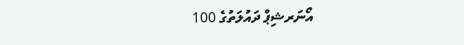އޯނަރޝިޕް ދައުލަތުގެ 100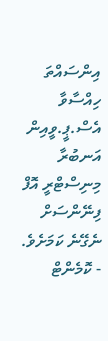އިންސައްތަ ހިއްސާވާ އެސް.ޕީ.ވީއިން އަނބުރާ މިނިސްޓްރީ އޮފް ފިނޭންސަށް ނެގޭނެ ކަމަށެވެ.
- ކޮމެންޓް